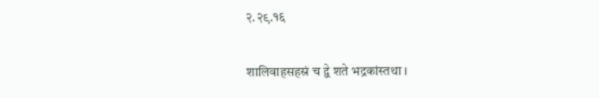२.२९.१६

शालिवाहसहस्रं च द्वे शते भद्रकांस्तथा ।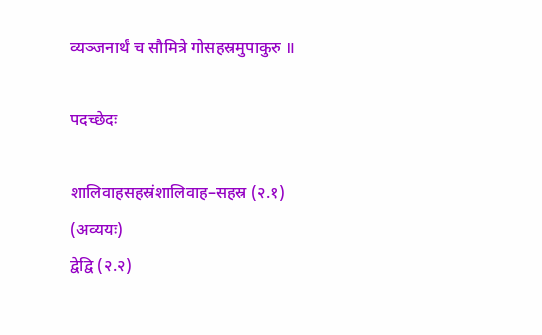व्यञ्जनार्थं च सौमित्रे गोसहस्रमुपाकुरु ॥

पदच्छेदः

शालिवाहसहस्रंशालिवाह–सहस्र (२.१)
(अव्ययः)
द्वेद्वि (२.२)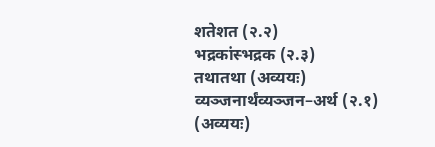शतेशत (२.२)
भद्रकांस्भद्रक (२.३)
तथातथा (अव्ययः)
व्यञ्जनार्थंव्यञ्जन–अर्थ (२.१)
(अव्ययः)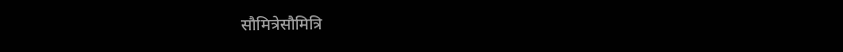सौमित्रेसौमित्रि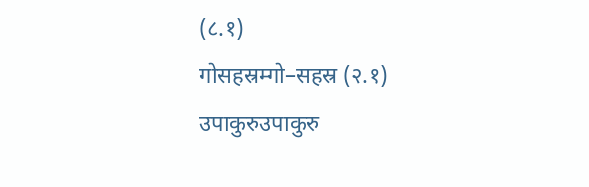(८.१)
गोसहस्रम्गो–सहस्र (२.१)
उपाकुरुउपाकुरु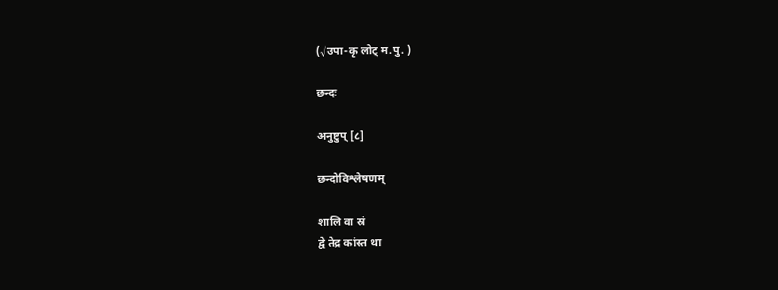(√उपा-कृ लोट् म.पु. )

छन्दः

अनुष्टुप् [८]

छन्दोविश्लेषणम्

शालि वा स्रं
द्वे तेद्र कांस्त था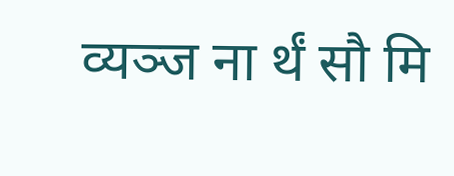व्यञ्ज ना र्थं सौ मि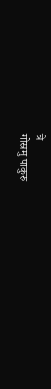त्रे
गोस्रमु पाकुरु